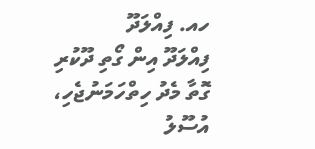ހއ. ފިއްލަދޫ
ފިއްލަދޫ އިން ގޯތި ދޫކުރި ގޮތާ މެދު ހިތްހަމަނުޖެހި، އުސޫލު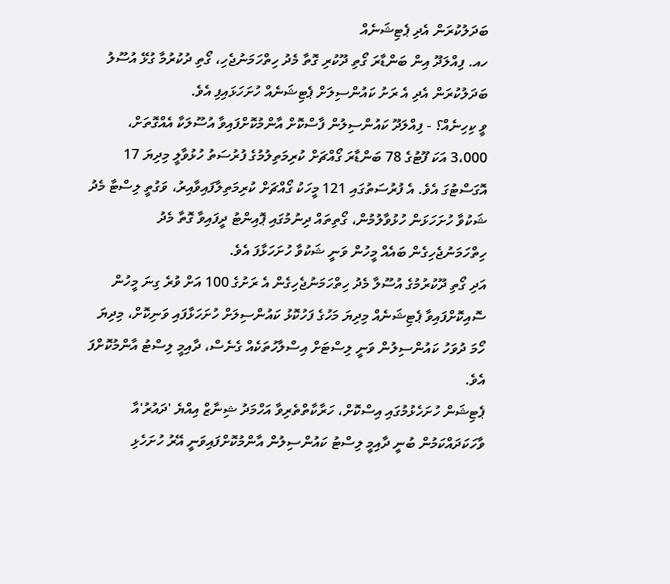ބަދަލުކުރަން އެދި ޕެޓިޝަނެއް
ހއ. ފިއްލަދޫ އިން ބަންޑާރަ ގޯތި ދޫކުރި ގޮތާ މެދު ހިތްހަމަނުޖެހި، ގޯތި ދުކުރުމާ ގުޅޭ އުސޫލު ބަދަލުކުރަން އެދި އެ ރަށު ކައުންސިލަށް ޕެޓިޝަނެއް ހުށަހަޅައިފި އެވެ.
ވީ ކިހިނެއް؟ - ފިއްލަދޫ ކައުންސިލުން ފާސްކޮށް އާންމުކޮށްފައިވާ އުސޫލަކާ އެއްގޮތަށް، 3،000 އަކަ ފޫޓުގެ 78 ބަންޑާރަ ގޯއްޗަށް ކުރިމަތިލުމުގެ ފުރުސަތު ހުޅުވާލީ މިދިޔަ 17 އޮގަސްޓުގަ އެވެ. އެ ފުރުސަތުގައި 121 މީހަކު ގޯއްޗަށް ކުރިމަތިލާފައިވާއިރު، ވަގުތީ ލިސްޓާ މެދު ޝަކުވާ ހުށަހަޅަން ހުޅުވާލުމުން، ގޯތިތައް ދިނުމުގައި ޕޮއިންޓު ދީފައިވާ ގޮތާ މެދު ހިތްހަމަނުޖެހިގެން ބައެއް މީހުން ވަނީ ޝަކުވާ ހުށަހަޅާފަ އެވެ.
އަދި ގޯތި ދޫކުރުމުގެ އުސޫލާ މެދު ހިތްހަމަނުޖެހިގެން އެ ރަށުގެ 100 އަށް ވުރެ ގިނަ މީހުން ސޮއިކޮށްފައިވާ ޕެޓިޝަނެއް މިދިޔަ މަހުގެ ފަހުކޮޅު ކައުންސިލަށް ހުށަހަޅާފައި ވަނިކޮށް، މިދިޔަ ހޯމަ ދުވަހު ކައުންސިލުން ވަނީ ލިސްޓަށް އިސްލާހުތަކެއް ގެނެސް، ދާއިމީ ލިސްޓު އާންމުކޮށްފަ އެވެ.
ޕެޓިޝަން ހުށަހެޅުމުގައި އިސްކޮށް، ހަރާކާތްތެރިވާ އަހްމަދު ޝިނާޒް އިއްޔެ 'ދައުރު'އާ ވާހަކަދައްކަމުން ބުނީ ދާއިމީ ލިސްޓު ކައުންސިލުން އާންމުކޮށްފައިވަނީ އޭރު ހުށަހެޅި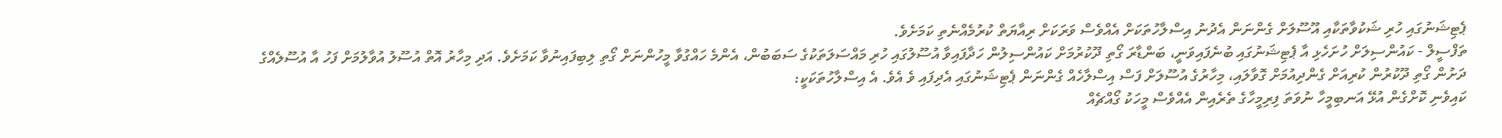ޕެޓިޝަނުގައި ހުރި ޝަކުވާތަކާއި އޫސޫލަށް ގެންނަން އެދުނު އިސްލާހުތަކަށް އެއްވެސް ވަރަކަށް ރިއާޔަތް ކުރުމެއްނެތި ކަމަށެވެ.
ތަފްސީލް - ކައުންސިލަށް ހުށަހެޅި އާ ޕެޓިޝަނުގައި ބުނެފައިވަނީ، ބަންޑާރަ ގޯތި ދޫކުރުމަށް ކައުންސިލުން ހަދާފައިވާ އުސޫލުގައި ހުރި މައްސަލަތަކުގެ ސަބަބުން، އެންމެ ހައްގުވާ މީހުންނަށް ގޯތި ލިބިފައިނުވާ ކަމަށެވެ. އަދި މިހާރު އޮތް އުސޫލު އުވާލުމަށް ފަހު އާ އުސޫލެއްގެ ދަށުން ގޯތި ދޫކުރުން ކުރިއަށް ގެންދިއުމަށް ގޮވާލައި، މިހާރުގެ އުސޫލަށް ފަސް އިސްލާހެއް ގެންނަން ޕެޓިޝަނުގައި އެދިފައި ވެ އެވެ. އެ އިސްލާހުތަކަކީ:
ކައިވެނި ކޮށްގެން އުޅޭ އަނބިމީހާ ނުވަތަ ފިރިމީހާގެ ތެރެއިން އެއްވެސް މީހަކު ގޯއްޗެއް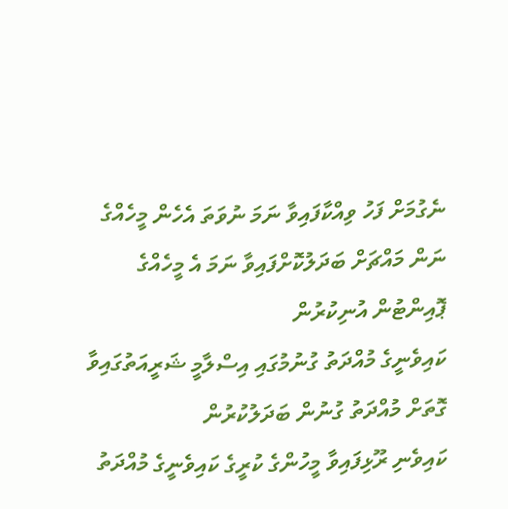ނެގުމަށް ފަހު ވިއްކާފައިވާ ނަމަ ނުވަތަ އެހެން މީހެއްގެ ނަން މައްޗަށް ބަދަލުކޮށްފައިވާ ނަމަ އެ މީހެއްގެ ޕޮއިންޓުން އުނިކުރުން
ކައިވެނީގެ މުއްދަތު ގުނުމުގައި އިސްލާމީ ޝަރީއަތުގައިވާ ގޮތަށް މުއްދަތު ގުނުން ބަދަލުކުރުން
ކައިވެނި ރޫޅިފައިވާ މީހުންގެ ކުރީގެ ކައިވެނީގެ މުއްދަތު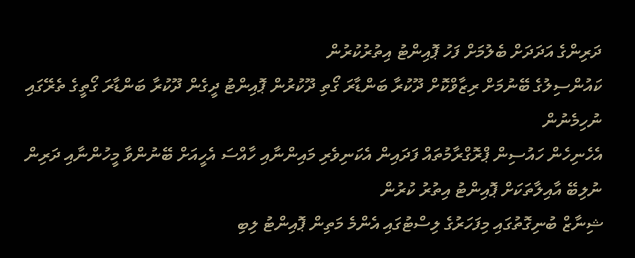ދަރިންގެ އަދަދަށް ބެލުމަށް ފަހު ޕޮއިންޓު އިތުރުކުރުން
ކައުންސިލުގެ ބޭނުމަށް ރިޒާވްކޮށް ދޫކުރާ ބަންޑާރަ ގޯތި ދޫކުރުން ޕޮއިންޓު ދީގެން ދޫކުރާ ބަންޑާރަ ގޯތީގެ ތެރޭގައި ނުހިމެނުން
އެހެނިހެން ހައުސިން ޕްރޮގްރާމުތައް ފަދައިން އެކަނިވެރި މައިންނާއި ހާއްސަ އެހީއަށް ބޭނުންވާ މީހުންނާއި ދަރިން ނުލިބޭ އާއިލާތަކަށް ޕޮއިންޓު އިތުރު ކުރުން
ޝިނާޒް ބުނިގޮތުގައި މިފަހަރުގެ ލިސްޓުގައި އެންމެ މަތިން ޕޮއިންޓު ލިބި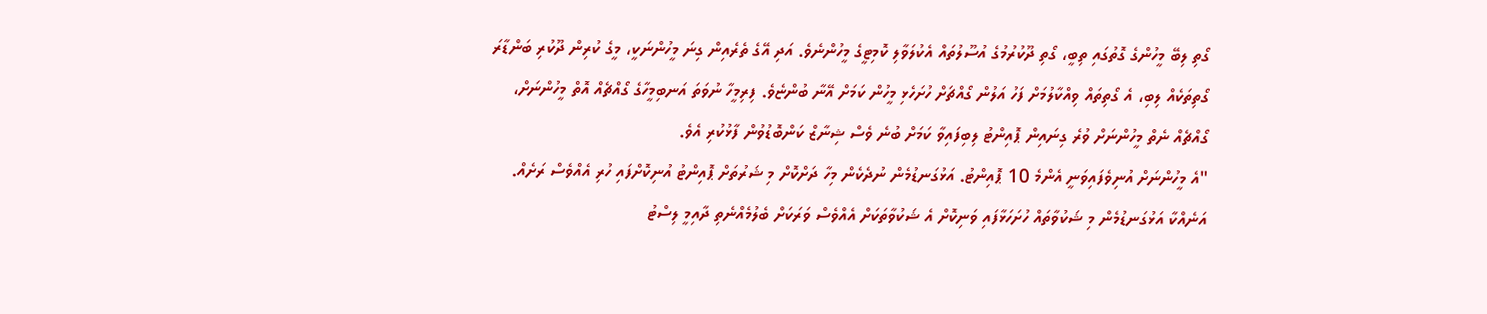ގޯތި ލިބޭ މީހުންގެ ގޮތުގައި ތިބީ، ގޯތި ދޫކުރުމުގެ އުސޫލުތައް އެކުލަވާލި ކޮމިޓީގެ މީހުންނެވެ. އަދި އޭގެ ތެރެއިން ގިނަ މީހުންނަކީ، މީގެ ކުރިން ދޫކުރި ބަންޑާރަ ގޯތިތަކެއް ލިބި، އެ ގޯތިތައް ވިއްކާލުމަށް ފަހު އަލުން ގޯއްޗަށް ހުށަހެޅި މީހުން ކަމަށް އޭނާ ބުންޏެވެ. ފިރިމީހާ ނުވަތަ އަނބިމީހާގެ ގޯއްޗެއް އޮތް މީހުންނަށް، ގޯއްޗެއް ނެތް މީހުންނަށް ވުރެ ގިނައިން ޕޮއިންޓު ލިބިފައިވާ ކަމަށް ބުނެ ވެސް ޝިނާޒް ކަންބޮޑުވުން ފާޅުކުރި އެވެ.
"އެ މީހުންނަށް އުނިވެފައިވަނީ އެންމެ 10 ޕޮއިންޓު. އަޅުގަނޑުމެން ނުދެކެން މިހާ ދަށްކޮށް މި ޝަރުތަށް ޕޮއިންޓު އުނިކޮށްފައި ހުރި އެއްވެސް ރަށެއް. އަނެއްކާ އަޅުގަނޑުމެން މި ޝަކުވާތައް ހުށަހަޅާފައި ވަނިކޮށް އެ ޝަކުވާތަކަށް އެއްވެސް ވަރަކަށް ބެލުމެއްނެތި ދާއިމީ ލިސްޓު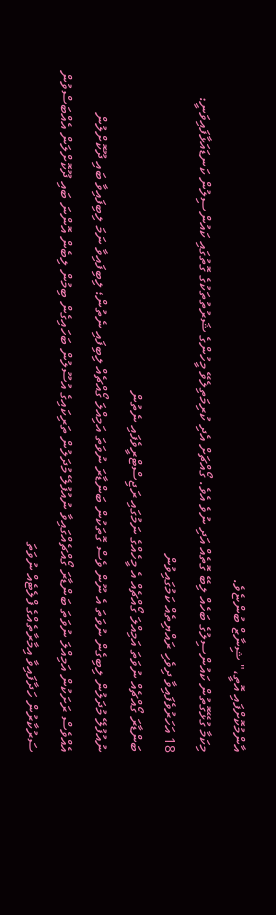އާންމުކޮށްފައި އޮތީ،" ޝިނާޒް ބުންޏެވެ.
މިކަމާ ގުޅޭގޮތުން ކައުންސިލުގެ ބަހެއް ލިބޭ ގޮތެއް އަދި ނުވެ އެވެ. ގޯއްޗަށް އެދި ކުރިމަތިލެވޭ މީހުންގެ ޝަރުތުތަކުގެ ގޮތުގައި ކައުންސިލުން ކަނޑައަޅާފައިވަނީ:
18 އަހަރުވެފައިވާ ދިވެހި ރައްޔިތެއް ކަމުގައިވުން
ބަންޑާރަ ގޯއްޗެއް ނުވަތަ އަމިއްލަ ގޯއްޗެއް އެ މީހެއްގެ ނަމުގައި ރަޖިސްޓްރީވެފައި ނެތުން
ނުއުފުލޭ މުދަލުން ލިބިގެން ނުވަތަ އެ ނޫން ވެސް ގޮތަކުން ބަންޑާރަ ނުވަތަ އަމިއްލަ ގޯއްޗެއް ލިބިފައި ނެތުން؛ ލިބިފައިވާ ނަމަ ލިބިފައިވާ ބައި ދޫކޮށްލުން
އެއްވެސް ރަށަކުން އަމިއްލަ ނުވަތަ ބަންޑާރަ ގޯއްޗެއްގައިވާ ނުއުފުލޭ މުދަލުން ތަރިކައިގެ އުސޫލުން ބަހައިގެން ބިމުން ލިބެން އޮންނަ ބައި ދޫކޮށްލަން އެއްބަސްވުން
ސަރުކާރުން ހަދާފައިވާ އިމާރާތެއްގެ ފްލެޓެއް ނުވަތަ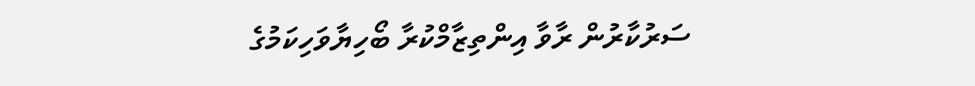ސަރުކާރުން ރާވާ އިންތިޒާމްކުރާ ބޯހިޔާވަހިކަމުގެ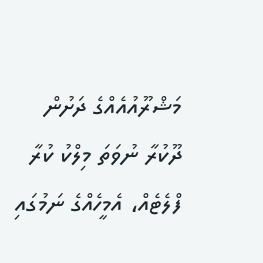މަޝްރޫއުއެއްގެ ދަށުން ދޫކުރާ ނުވަތަ މިލްކު ކުރާ ފްލެޓެއް، އެމީހެއްގެ ނަމުގައި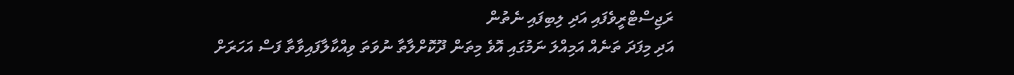ރަޖިސްޓްރީވެފައި އަދި ލިބިފައި ނެތުން
އަދި މިފަދަ ތަނެއް އަމިއްލަ ނަމުގައި އޮވެ މިތަން ދޫކޮށްލާތާ ނުވަތަ ވިއްކާލާފައިވާތާ ފަސް އަހަރަށް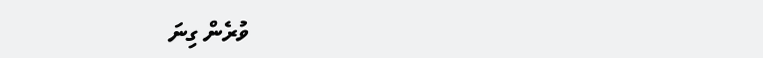ވުރެން ގިނަ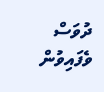ދުވަސް ވެފައިވުން